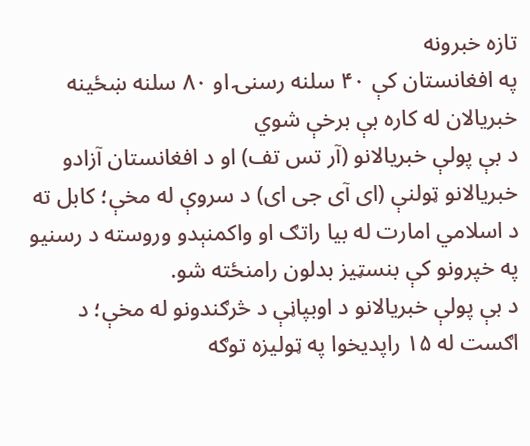تازه خبرونه
په افغانستان کې ۴۰ سلنه رسنۍ او ۸۰ سلنه ښځینه خبریالان له کاره بې برخې شوي
د بې پولې خبريالانو (آر تس تف) او د افغانستان آزادو خبريالانو ټولنې (ای آی جی ای) د سروې له مخې؛ کابل ته د اسلامي امارت له بیا راتګ او واکمنېدو وروسته د رسنيو په خپرونو کې بنسټيز بدلون رامنځته شو.
د بې پولې خبریالانو د اوبپاڼې د څرګندونو له مخې؛ د اګست له ۱۵ راپدیخوا په ټولیزه توګه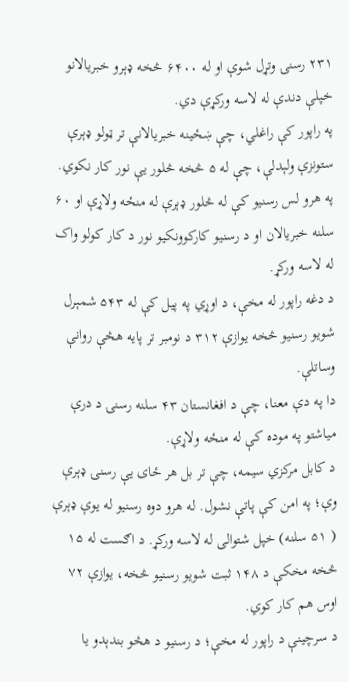۲۳۱ رسنۍ وتړل شوې او له ۶۴۰۰ څخه ډېرو خبریالانو خپلې دندې له لاسه ورکړې دي.
په راپور کې راغلي، چې ښځینه خبریالانې تر ټولو ډېرې ستونزې ولېدلې، چې له ۵ څخه څلور یې نور کار نکوي.
په هرو لس رسنیو کې له څلور ډېرې له منځه ولاړې او ۶۰ سلنه خبریالان او د رسنیو کارکوونکيو نور د کار کولو واک له لاسه ورکړ.
د دغه راپور له مخې، د اوړي په پیل کې له ۵۴۳ شمېرل شويو رسنیو څخه یوازې ۳۱۲ د نومبر تر پایه هڅې روانې وساتلې.
دا په دې معنا، چې د افغانستان ۴۳ سلنه رسنۍ د درې میاشتو په موده کې له منځه ولاړې.
د کابل مرکزي سیمه، چې تر بل هر ځای یې رسنۍ ډېرې وې؛ په امن کې پاتې نشول. له هرو دوه رسنیو له یوې ډېرې ( ۵۱ سلنه) خپل شتوالی له لاسه ورکړ. د اګست له ۱۵ څخه مخکې د ۱۴۸ ثبت شویو رسنیو څخه، یوازې ۷۲ اوس هم کار کوي.
د سرچینې د راپور له مخې؛ د رسنیو د هڅو بندېدو یا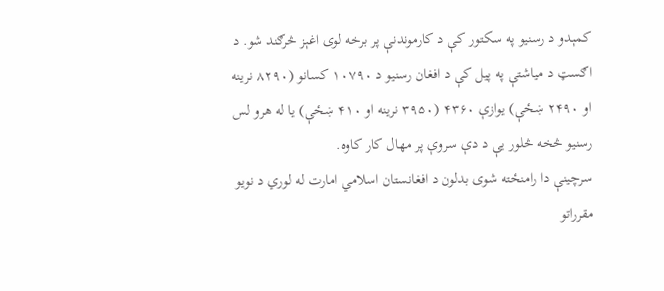کمېدو د رسنیو په سکتور کې د کارموندنې پر برخه لوی اغېز څرګند شو. د اګسټ د میاشتې په پیل کې د افغان رسنیو د ۱۰۷۹۰ کسانو (۸۲۹۰ نرینه او ۲۴۹۰ ښځې) یوازې ۴۳۶۰ (۳۹۵۰ نرینه او ۴۱۰ ښځې) یا له هرو لس رسنیو څخه څلور یې د دې سروې پر مهال کار کاوه.
سرچینې دا رامنځته شوی بدلون د افغانستان اسلامي امارت له لوري د نويو مقرراتو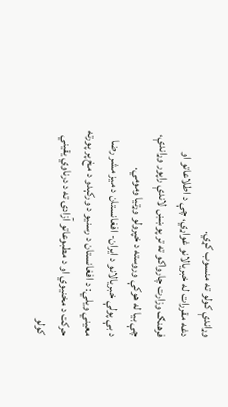وړاندې کولو ته منسوب کړي.
دغه مقررات له خبريالانو غواړي، چې د اطلاعاتو او فرهنګ وزارت چارواکو ته تر پوښښ لاندې راپور وړاندې، چې بیا له هوکې وروسته د خپرولو وړتيا ومومي.
د بې پولې خبریالانو د ایران- افغانستان د میز مشر رضا معیني ویلي: د افغانستان د رسنیو د ورکېدو د مخ پر پورته حرکت د مخنیوي او د مطبوعاتو آزادۍ ته د درناوي یقیني کولو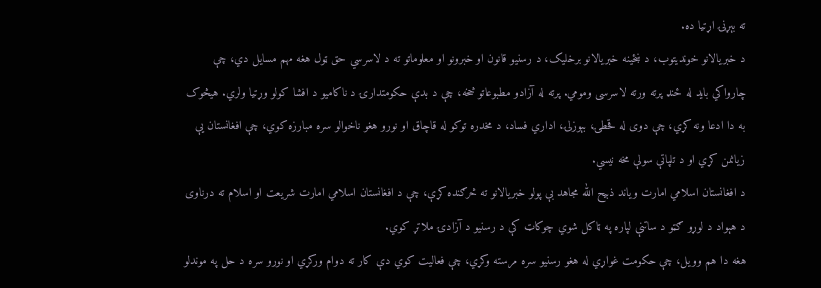ته بېړنۍ اړتیا ده.
د خبریالانو خوندیتوب، د ښځینه خبریالانو برخلیک، د رسنیو قانون او خبرونو او معلوماتو ته د لاسرسي حق ټول هغه مهم مسایل دي، چې چارواکي باید له ځنډ پرته ورته لاسرسی ومومي. پرته له آزادو مطبوعاتو څخه، چې د بدې حکومتدارۍ د ناکامیو د افشا کولو وړتیا ولري. هیڅوک به دا ادعا ونه کړي، چې دوی له قحطۍ، بېوزلۍ، اداري فساد، د مخدره توکو له قاچاق او نورو هغو ناخوالو سره مبارزه کوي، چې افغانستان یې زیانمن کړي او د تلپاتې سولې مخه نیسي.
د افغانستان اسلامي امارت وياند ذبيح الله مجاهد بې پولو خبریالانو ته څرګنده کړې، چې د افغانستان اسلامي امارت شريعت او اسلام ته درناوی د هېواد د لوړو ګټو د ساتنې لپاره په ټاکل شوي چوکاټ کې د رسنيو د آزادۍ ملاتړ کوي.
هغه دا هم وویل، چې حکومت غواړي له هغو رسنیو سره مرسته وکړي، چې فعالیت کوي دې کار ته دوام ورکړي او نورو سره د حل په موندلو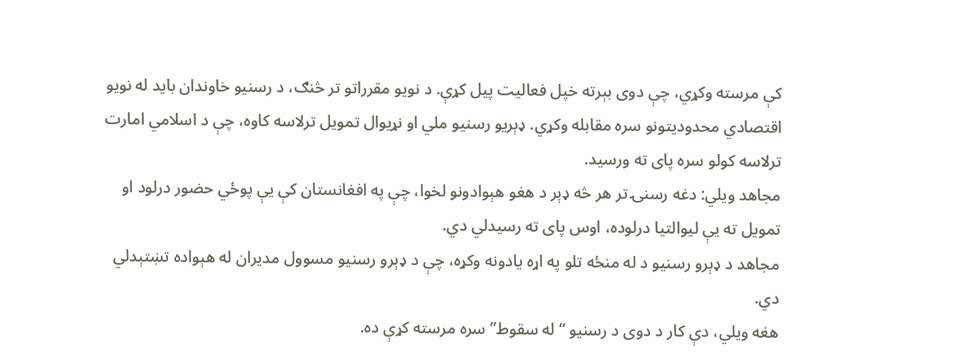کې مرسته وکړي، چې دوی بېرته خپل فعالیت پیل کړې. د نویو مقرراتو تر څنګ، د رسنیو خاوندان باید له نویو اقتصادي محدودیتونو سره مقابله وکړي. ډېريو رسنیو ملي او نړیوال تمویل ترلاسه کاوه، چې د اسلامي امارت ترلاسه کولو سره پای ته ورسید.
مجاهد ویلي: دغه رسنۍ تر هر څه ډېر د هغو هېوادونو لخوا، چې په افغانستان کې یې پوځي حضور درلود او تمویل ته یې لیوالتیا درلوده، اوس پای ته رسیدلي دي.
مجاهد د ډېرو رسنیو د له منځه تلو په اړه یادونه وکړه، چې د ډېرو رسنیو مسوول مدیران له هېواده تښتېدلي دي.
هغه ویلي، دې کار د دوی د رسنیو “له سقوط” سره مرسته کړې ده.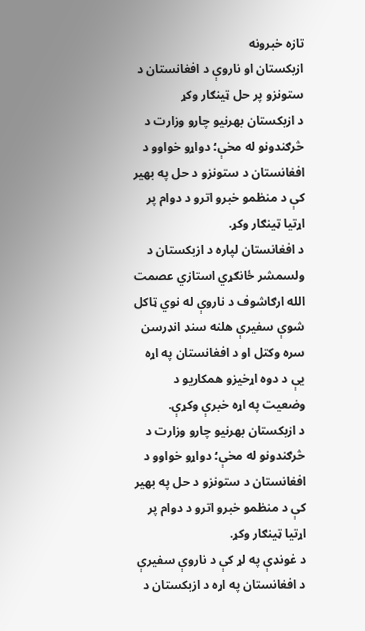تازه خبرونه
ازبکستان او ناروې د افغانستان د ستونزو پر حل ټینګار وکړ
د ازبکستان بهرنیو چارو وزارت د څرګندونو له مخې؛ دواړو خواوو د افغانستان د ستونزو د حل په بهیر کې د منظمو خبرو اترو د دوام پر اړتیا ټینګار وکړ.
د افغانستان لپاره د ازبکستان د ولسمشر ځانګړي استازي عصمت الله ارګاشوف د ناروې له نوي ټاکل شوې سفیرې هلنه سنډ انډرسن سره وکتل او د افغانستان په اړه یې د دوه اړخیزو همکاریو د وضعیت په اړه خبرې وکړې.
د ازبکستان بهرنیو چارو وزارت د څرګندونو له مخې؛ دواړو خواوو د افغانستان د ستونزو د حل په بهیر کې د منظمو خبرو اترو د دوام پر اړتیا ټینګار وکړ.
د غونډې په لړ کې د ناروې سفیرې د افغانستان په اړه د ازبکستان د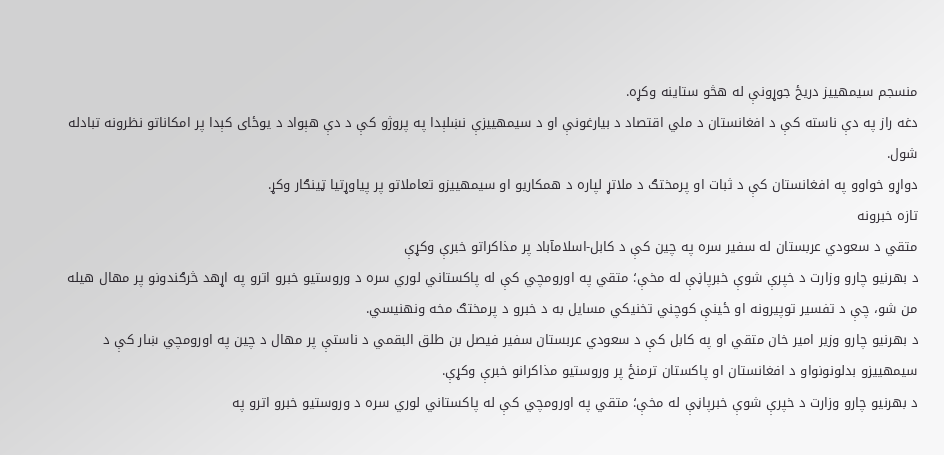منسجم سیمهییز دریځ جوړونې له هڅو ستاینه وکړه.
دغه راز په دې ناسته کې د افغانستان د ملي اقتصاد د بیارغونې او د سیمهییزې نښلېدا په پروژو کې د دې هېواد د یوځای کېدا پر امکاناتو نظرونه تبادله شول.
دواړو خواوو په افغانستان کې د ثبات او پرمختګ د ملاتړ لپاره د همکاریو او سیمهییزو تعاملاتو پر پیاوړتیا ټینګار وکړ.
تازه خبرونه
متقي د سعودي عربستان له سفیر سره په چین کې د کابل-اسلامآباد پر مذاکراتو خبرې وکړې
د بهرنیو چارو وزارت د خپرې شوې خبرپاڼې له مخې؛ متقي په اورومچي کې له پاکستاني لوري سره د وروستیو خبرو اترو په اړهد څرګندونو پر مهال هیله من شو، چې د تفسیر توپیرونه او ځینې کوچني تخنیکي مسایل به د خبرو د پرمختګ مخه ونهنیسي.
د بهرنیو چارو وزیر امیر خان متقي او په کابل کې د سعودي عربستان سفیر فیصل بن طلق البقمي د ناستې پر مهال د چین په اورومچي ښار کې د سیمهییزو بدلونونواو د افغانستان او پاکستان ترمنځ پر وروستیو مذاکرانو خبرې وکړې.
د بهرنیو چارو وزارت د خپرې شوې خبرپاڼې له مخې؛ متقي په اورومچي کې له پاکستاني لوري سره د وروستیو خبرو اترو په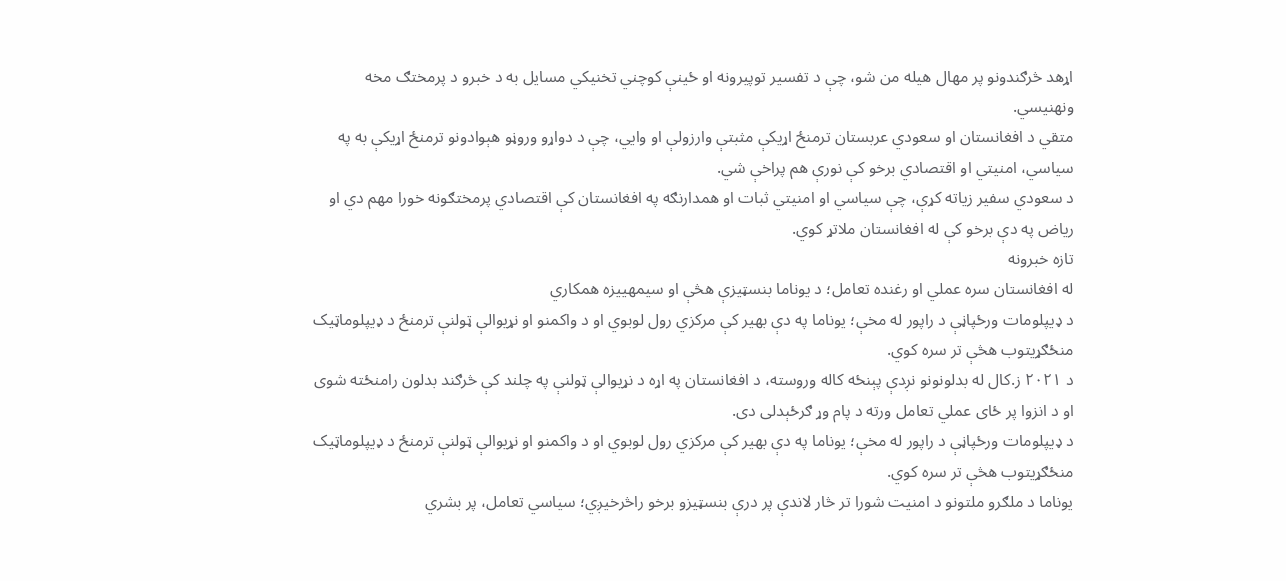اړهد څرګندونو پر مهال هیله من شو، چې د تفسیر توپیرونه او ځینې کوچني تخنیکي مسایل به د خبرو د پرمختګ مخه ونهنیسي.
متقي د افغانستان او سعودي عربستان ترمنځ اړیکې مثبتې وارزولې او وایي، چې د دواړو وروڼو هېوادونو ترمنځ اړیکې به په سیاسي، امنیتي او اقتصادي برخو کې نورې هم پراخې شي.
د سعودي سفیر زیاته کړې، چې سیاسي او امنیتي ثبات او همدارنګه په افغانستان کې اقتصادي پرمختګونه خورا مهم دي او ریاض په دې برخو کې له افغانستان ملاتړ کوي.
تازه خبرونه
له افغانستان سره عملي او رغنده تعامل؛ د یوناما بنسټیزې هڅې او سیمهییزه همکاري
د ډیپلومات ورځپاڼې د راپور له مخې؛ یوناما په دې بهیر کې مرکزي رول لوبوي او د واکمنو او نړیوالې ټولنې ترمنځ د ډیپلوماټیک منځګړيتوب هڅې تر سره کوي.
د ۲۰۲۱ ز.کال له بدلونونو نږدې پېنځه کاله وروسته، د افغانستان په اړه د نړیوالې ټولنې په چلند کې څرګند بدلون رامنځته شوی او د انزوا پر ځای عملي تعامل ورته د پام وړ ګرځېدلی دی.
د ډیپلومات ورځپاڼې د راپور له مخې؛ یوناما په دې بهیر کې مرکزي رول لوبوي او د واکمنو او نړیوالې ټولنې ترمنځ د ډیپلوماټیک منځګړيتوب هڅې تر سره کوي.
یوناما د ملګرو ملتونو د امنیت شورا تر څار لاندې پر درې بنسټیزو برخو راڅرخیږي؛ سیاسي تعامل، پر بشري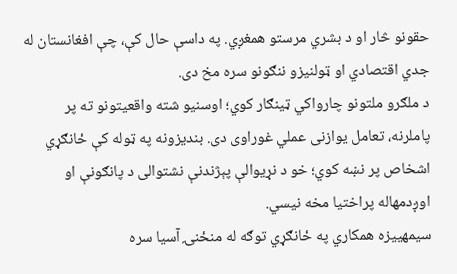حقونو څار او د بشري مرستو همغږي. په داسې حال کې، چې افغانستان له جدي اقتصادي او ټولنیزو ننګونو سره مخ دی.
د ملګرو ملتونو چارواکي ټینګار کوي؛ اوسنيو شته واقعیتونو ته پر پاملرنه، تعامل یوازنی عملي غوراوی دی. بندیزونه په ټوله کې ځانګړي اشخاص پر نښه کوي؛ خو د نړیوالې پېژندنې نشتوالی د پانګونې او اوږدمهاله پراختیا مخه نیسي.
سیمهییزه همکاري په ځانګړي توګه له منځنۍ آسیا سره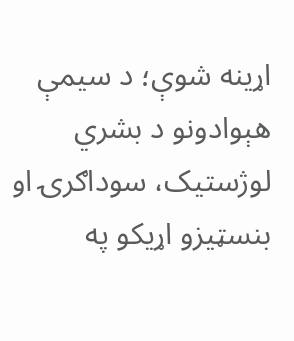اړینه شوې؛ د سیمې هېوادونو د بشري لوژستیک، سوداګرۍ او بنسټیزو اړیکو په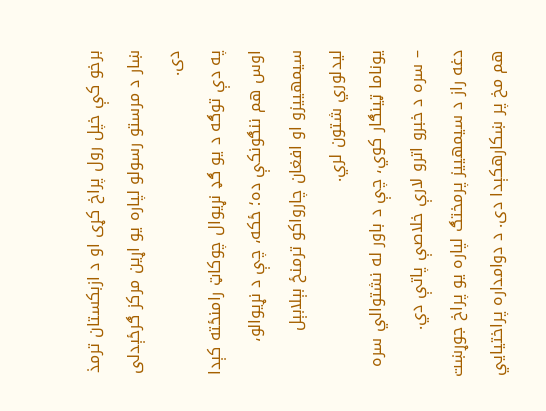برخو کې خپل رول پراخ کړی او د ازبکستان ترمذ ښار د مرستو رسولو لپاره یو اړین مرکز ګرځېدلی دی.
په دې توګه د یو ګډ نړیوال چوکاټ رامنځته کېدا اوس هم ننګونکې ده؛ ځکه، چې د نړیوالو، سیمهییزو او افغان چارواکو ترمنځ بېلابېل لیدلوري شتون لري.
یوناما ټینګار کوي، چې د باور له نشتوالي سره – سره د خبرو اترو لارې خلاصې پاتې دي.
دغه راز د سیمهییز پرمختګ لپاره یو پراخ جوړښت هم مخ پر ښکارهکېدا دی. د دوامداره پراختیایي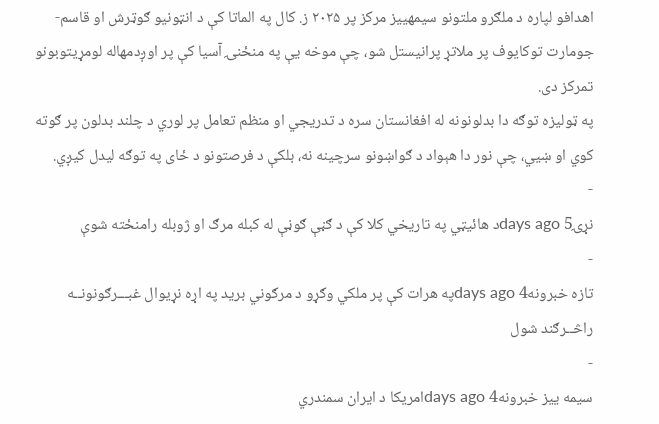اهدافو لپاره د ملګرو ملتونو سیمهییز مرکز پر ۲۰۲۵ ز. کال په الماتا کې د انټونیو ګوټرش او قاسم-جومارت توکایوف پر ملاتړ پرانیستل شو، چې موخه یې په منځنۍ آسیا کې پر اوږدمهاله لومړیتوبونو تمرکز دی.
په ټولیزه توګه دا بدلونونه له افغانستان سره د تدریجي او منظم تعامل پر لوري د چلند بدلون پر ګوته کوي او ښیي، چې نور دا هېواد د ګواښونو سرچینه نه، بلکې د فرصتونو د ځای په توګه لیدل کیږي.
-
نړۍ5 days agoد هائیټي په تاریخي کلا کې د ګڼې ګوڼې له کبله مرګ او ژوبله رامنځته شوې
-
تازه خبرونه4 days agoپه هرات کې پر ملکي وګړو د مرګوني برید په اړه نړیوال غبـــرګونونــه راڅــرګند شول
-
سیمه ییز خبرونه4 days agoامریکا د ایران سمندري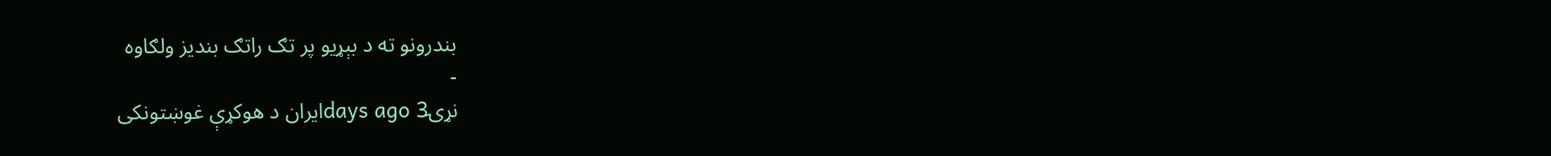بندرونو ته د بېړیو پر تګ راتګ بندیز ولګاوه
-
نړۍ3 days agoایران د هوکړې غوښتونکی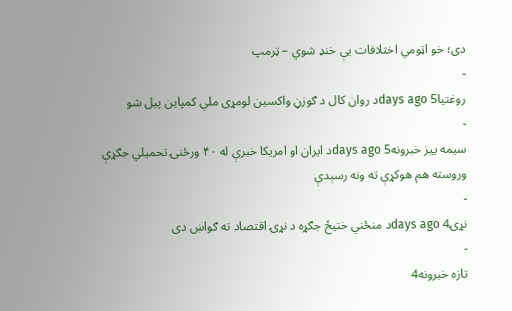دی؛ خو اټومي اختلافات یې خنډ شوي – ټرمپ
-
روغتيا5 days agoد روان کال د ګوزڼ واکسین لومړی ملي کمپاین پیل شو
-
سیمه ییز خبرونه5 days agoد ایران او امریکا خبرې له ۴۰ ورځنۍ تحمیلي جګړې وروسته هم هوکړې ته ونه رسېدې
-
نړۍ4 days agoد منځني ختیځ جګړه د نړۍ اقتصاد ته ګواښ دی
-
تازه خبرونه4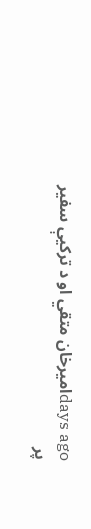days agoامیرخان متقي او د ترکیې سفیر پر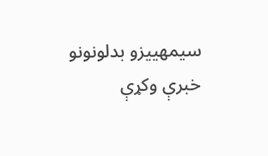سیمهییزو بدلونونو خبرې وکړې